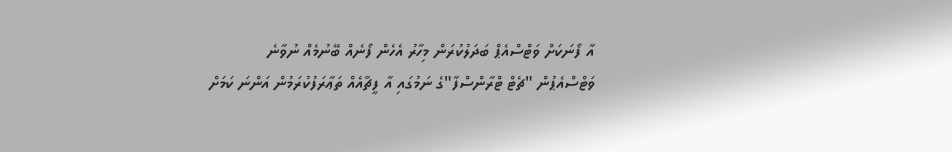އާ ފޯނަކަށް ވަޓްސްއެޕް ބަދަލުކުރަން މިހާރު އެހެން ފޯނެއް ބޭނުމެއް ނުވާނެ
ވަޓްސްއެޕުން "ޗެޓް ޓްރާންސްފާ"ގެ ނަމުގައި އާ ފީޗާއެއް ތަޢާރަފުކުރަމުން އަންނަ ކަމަށް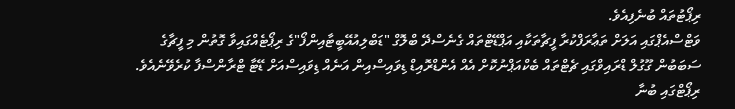ރިޕޯޓުތައް ބުނެފިއެވެ.
ވަޓްސްއެޕްގައި އަލަށް ތަޢާރަފްކުރާ ފީޗާތަކާއި އަޕްޑޭޓްތައް ގެނެސްދޭ ބްލޮގް "ޑަބްލިއުއޭބީޓާއިންފޯ"ގެ ރިޕޯޓެއްގައިވާ ގޮތުން މި ފީޗާގެ ސަބަބުން ގޫގުލް ޑްރައިވްގައި ޗެޓްތައް ބެކްއަޕްނުކޮށް އެއް އެންޑްރޮއިޑް ޑިވައިސްއިން އަނެއް ޑިވައިސްއަށް ޑޭޓާ ޓްރާންސްފާ ކުރެވޭނެއެވެ.
ރިޕޯޓްގައި ބުނާ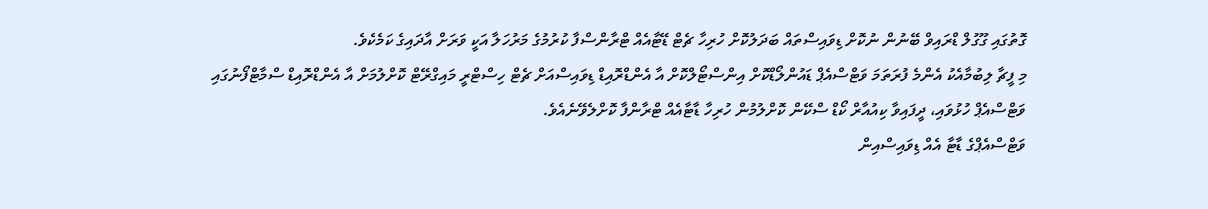ގޮތުގައި ގޫގުލް ޑްރައިވް ބޭނުން ނުކޮށް ޑިވައިސްތައް ބަދަލުކޮށް ހުރިހާ ޗެޓް ޑޭޓާއެއް ޓްރާންސްފާ ކުރުމުގެ މަރުހަލާ އަކީ ވަރަށް އާދައިގެ ކަމެކެވެ.
މި ފީޗާ ލިބުމާއެކު އެންމެ ފުރަތަމަ ވަޓްސްއެޕް ޑައުންލޯޑްކޮށް އިންސްޓޯލްކޮށް އާ އެންޑްރޮއިޑް ޑިވައިސްއަށް ޗެޓް ހިސްޓްރީ މައިގްރޭޓް ކޮށްލުމަށް އާ އެންޑްރޮއިޑް ސްމާޓްފޯނުގައި ވަޓްސްއެޕް ހުޅުވައި، ދީފައިވާ ކިއުއާރް ކޯޑް ސްކޭން ކޮށްލުމުން ހުރިހާ ޑާޓާއެއް ޓްރާންފާ ކޮށްލެވޭނެއެވެ.
ވަޓްސްއެޕްގެ ޑާޓާ އެއް ޑިވައިސްއިން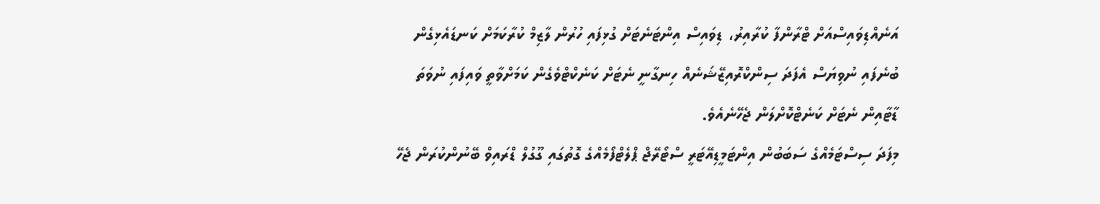އަނެއްޑިވައިސްއަށް ޓްރާންފާ ކުރާއިރު، ޑިވައިސް އިންޓަނެޓަށް ގުޅިފައި ހުރުން ލާޒިމް ކުރާކަމަށް ކަނޑައެޅިގެން ބުނެފައި ނުވިޔަސް އެފަދަ ސިންކްރޮއިޒޭޝަނެއް ހިނގާނީ ނެޓަށް ކަނެކްޓްވެގެން ކަމަށްވާތީ ވައިފައި ނުވަތަ ޑާޓާއިން ނެޓަށް ކަނެޓްކޮށްލަން ޖެހޭނެއެވެ.
މިފަދަ ސިސްޓަމެއްގެ ސަބަބުން އިންޓަމީޑިއޭޓަރީ ސްޓޯރޭޖް ޕްލެޓްފޯމެއްގެ ގޮތުގައި ގޫގުލް ޑްރައިވް ބޭނުންކުރަން ޖެހޭ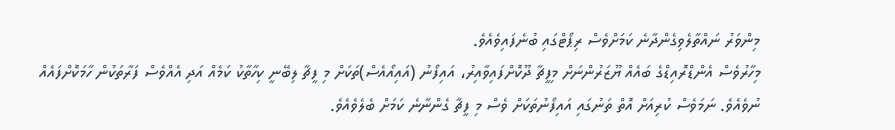މިންވަރު ނައްތާލެވިގެންދާނެ ކަމަށްވެސް ރިޕޯޓްގައި ބުނެފައިވެއެވެ.
މިހާރުވެސް އެންޑްރޮއިޑްގެ ބައެއް ޔޫޒަރުންނަށް މިފީޗާ ދޫކޮށްފައިވާއިރު، އައިފޯނު (އައިއޯއެސް)ތަކަށް މި ފީޗާ ލިބޭނީ ކިހާތާކު ކަމެއް އަދި އެއްވެސް ފަރާތަކުން ހާމަކޮށްފައެއް ނުވެއެވެ. ނަމަވެސް ކުރިއަށް އޮތް ތަނުގައި އައިފޯނުތަކަށް ވެސް މި ފީޗާ ގެންނާނެ ކަމަށް ބެލެވެއެވެ.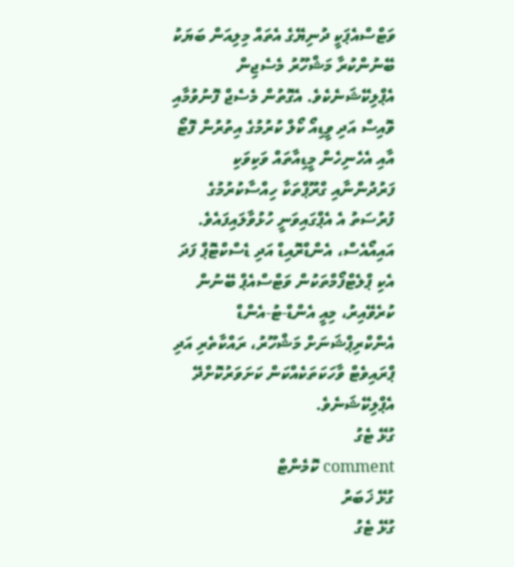ވަޓްސްއެޕަކީ ދުނިޔޭގެ އެތައް މިލިއަން ބަޔަކު ބޭނުންކުރާ މަޝްހޫރު މެސެޖިން އެޕްލިކޭޝަނެކެވެ. އެގޮތުން މެސެޖް ފޮނުވުމާއި ވޮއިސް އަދި ވީޑިއޯ ކޯލް ކުރުމުގެ އިތުރުން ފޮޓޯ އާއި އެހެނިހެން މީޑިއާތައް ވަކިވަކި ފަރުދުންނާއި ގްރޫޕްތަކާ ހިއްސާކުރުމުގެ ފުރުސަތު އެ އެޕްގައިވަނީ ހުޅުވާލައިފައެވެ.
އައިއޯއެސް، އެންޑްރޮއިޑް އަދި ޑެސްކްޓޮޕް ފަދަ އެކި ޕްލެޓްފޯމްތަކުން ވަޓްސްއެޕް ބޭނުން ކުރެވޭއިރު، މިއީ އެންޑް-ޓު-އެންޑް އެންކްރިޕްޝަނަށް މަޝްހޫރު، ރައްކާތެރި އަދި ޕްރައިވެޓް ވާހަކަތަކެއްކަން ކަށަވަރުކޮށްދޭ އެޕްލިކޭޝަނެވެ.
ގުޅޭ ޓެގު
comment ކޮމެންޓް
ގުޅޭ ޚަބަރު
ގުޅޭ ޓެގު